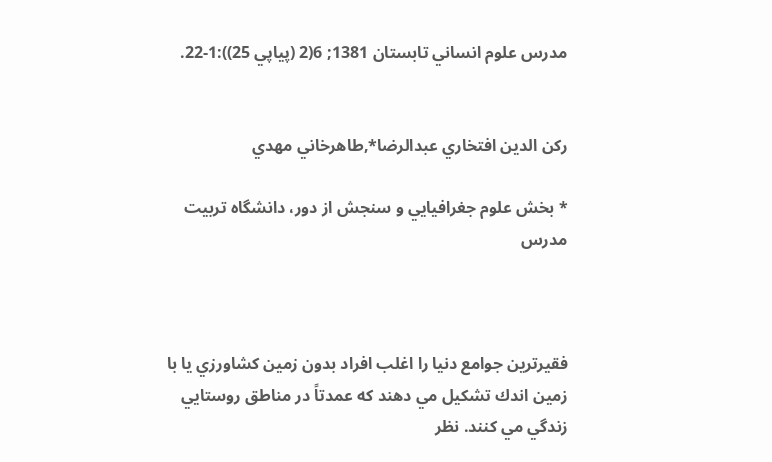مدرس علوم انساني تابستان 1381; 6(2 (پياپي 25)):1-22.


ركن الدين افتخاري عبدالرضا*,طاهرخاني مهدي

* بخش علوم جغرافيايي و سنجش از دور، دانشگاه تربيت مدرس



فقيرترين جوامع دنيا را اغلب افراد بدون زمين كشاورزي يا با زمين اندك تشكيل مي دهند كه عمدتاً در مناطق روستايي زندگي مي كنند. نظر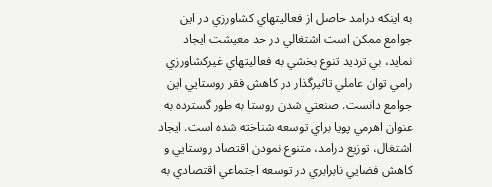به اينكه درامد حاصل از فعاليتهاي كشاورزي در اين جوامع ممكن است اشتغالي در حد معيشت ايجاد نمايد، بي ترديد تنوع بخشي به فعاليتهاي غيركشاورزي رامي توان عاملي تاثيرگذار در كاهش فقر روستايي اين جوامع دانست. صنعتي شدن روستا به طور گسترده به عنوان اهرمي پويا براي توسعه شناخته شده است. ايجاد اشتغال، توزيع درامد، متنوع نمودن اقتصاد روستايي و كاهش فضايي نابرابري در توسعه اجتماعي اقتصادي به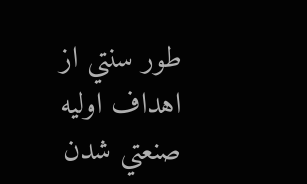طور سنتي از اهداف اوليه صنعتي شدن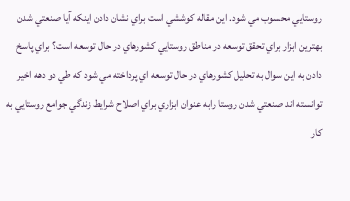روستايي محسوب مي شود. اين مقاله كوششي است براي نشان دادن اينكه آيا صنعتي شدن بهترين ابزار براي تحقق توسعه در مناطق روستايي كشورهاي در حال توسعه است؟ براي پاسخ دادن به اين سوال به تحليل كشورهاي در حال توسعه اي پرداخته مي شود كه طي دو دهه اخير توانسته اند صنعتي شدن روستا رابه عنوان ابزاري براي اصلاح شرايط زندگي جوامع روستايي به كار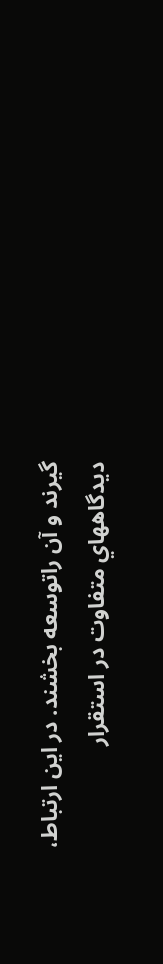گيرند و آن راتوسعه بخشند. در اين ارتباط، ديدگاههاي متفاوت در استقرار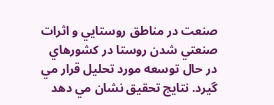صنعت در مناطق روستايي و اثرات صنعتي شدن روستا در كشورهاي در حال توسعه مورد تحليل قرار مي گيرد. نتايج تحقيق نشان مي دهد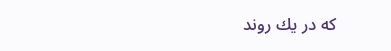كه در يك روند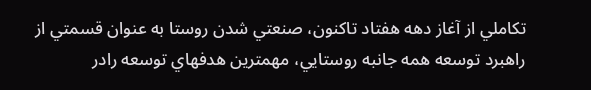تكاملي از آغاز دهه هفتاد تاكنون،‌ صنعتي شدن روستا به عنوان قسمتي از راهبرد توسعه همه جانبه روستايي، مهمترين هدفهاي توسعه رادر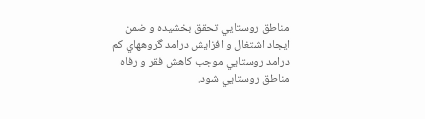مناطق روستايي تحقق بخشيده و ضمن ايجاد اشتغال و افزايش درامد گروههاي كم درامد روستايي موجب كاهش فقر و رفاه مناطق روستايي شود.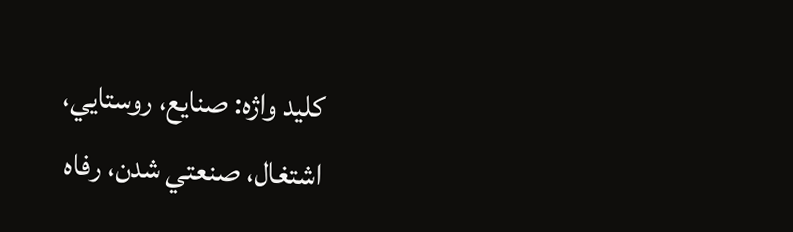كليد واژه: صنايع، روستايي، اشتغال، صنعتي شدن، رفاه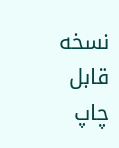نسخه قابل چاپ